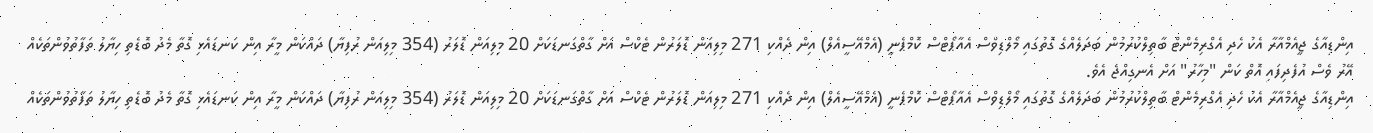އިންޑިއާގެ ޖީއެމްއާރާ އެކު ހެދި އެގްރިމެންޓް ބާތިލްކުރުމުން ބަދަލެއްގެ ގޮތުގައި މޯލްޑިވްސް އެއާޕޯޓްސް ކޮމްޕެނީ (އެމްއޭސީއެލް) އިން ދެއްކި 271 މިލިއަން ޑޮލަރުން ޓެކްސް އަށް ގާތްގަނޑަކަށް 20 މިލިއަން ޑޮލަރު (354 މިލިއަން ރުފިޔާ) ދައްކަން މީރާ އިން ކަނޑައެޅި ގޮތާ މެދު ބޮޑެތި ހިޔާލު ތަފާތުވުންތަކެއް އޭރު ވެސް އުފެދިފައި އޮތް ކަން "މިހާރު" އަށް އެނގިއްޖެ އެވެ.
އިންޑިއާގެ ޖީއެމްއާރާ އެކު ހެދި އެގްރިމެންޓް ބާތިލްކުރުމުން ބަދަލެއްގެ ގޮތުގައި މޯލްޑިވްސް އެއާޕޯޓްސް ކޮމްޕެނީ (އެމްއޭސީއެލް) އިން ދެއްކި 271 މިލިއަން ޑޮލަރުން ޓެކްސް އަށް ގާތްގަނޑަކަށް 20 މިލިއަން ޑޮލަރު (354 މިލިއަން ރުފިޔާ) ދައްކަން މީރާ އިން ކަނޑައެޅި ގޮތާ މެދު ބޮޑެތި ހިޔާލު ތަފާތުވުންތަކެއް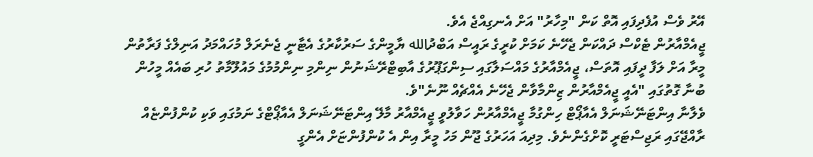އޭރު ވެސް އުފެދިފައި އޮތް ކަން "މިހާރު" އަށް އެނގިއްޖެ އެވެ.
ޖީއެމްއާރުން ޓެކްސް ދައްކަން ޖެހޭނެ ކަމަށް ކުރީގެ ރައީސް އަބްދުالله ޔާމީންގެ ސަރުކާރުގެ އެޓާނީ ޖެނެރަލް މުހައްމަދު އަނިލްގެ ފަރާތުން މީރާ އަށް ލަފާ ދީފައި އޮތަސް، ޖީއެމްއާރުގެ މައްސަލާގައި ސިންގަޕޫރުގެ އާބިޓްރޭޝަނުން ނިންމި ނިންމުމުގެ މައުލޫމާތު ހުރި ބައެއް މީހުން ބުނާ ގޮތުގައި "އެއީ ޖީއެމްއާރުން ޒިންމާވާން ޖެހޭނެ އެއްޗެއް ނޫނެ"ވެ.
ވެލާނާ އިންޓަނޭޝަނަލް އެއާޕޯޓް ހިންގުމާ ޖީއެމްއާރުން ހަވާލުވީ ޖީއެމްއާރު މާލޭ އިންޓަނޭޝަނަލް އެއާޕޯޓްގެ ނަމުގައި ވަކި ކުންފުންޏެއް ރާއްޖޭގައި ރަޖިސްޓަރީ ކޮށްގެންނެވެ. މިދިއަ އަހަރުގެ ޖޫން މަހު މީރާ އިން އެ ކުންފުންޏަށް އެންގީ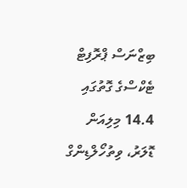ބިޒްނަސް ޕްރޮފިޓް ޓެކްސްގެ ގޮތުގައި 14.4 މިލިއަން ޑޮލަރު، ވިތުހޯލްޑިންގް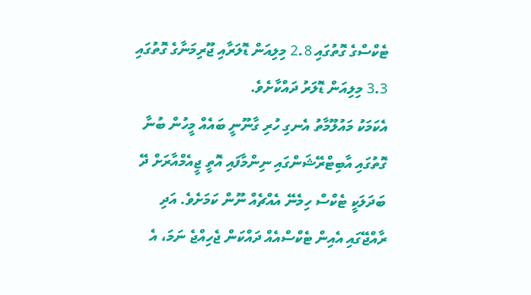ޓެކްސްގެ ގޮތުގައި 2.8 މިލިއަން ޑޮލަރާއި ޖޫރިމަނާގެ ގޮތުގައި 3.3 މިލިއަން ޑޮލަރު ދައްކާށެވެ.
އެކަމަކު މައުލޫމާތު އެނގި ހުރި ގާނޫނީ ބައެއް މީހުން ބުނާ ގޮތުގައި އާބިޓްރޭޝަންގައި ނިންމާފައި އޮތީ ޖީއެމްއާރަށް ދޭ ބަދަލަކީ ޓެކްސް ހިމެނޭ އެއްޗެއް ނޫން ކަމަށެވެ. އަދި ރާއްޖޭގައި އެއިން ޓެކްސްއެއް ދައްކަން ޖެހިއްޖެ ނަމަ، އެ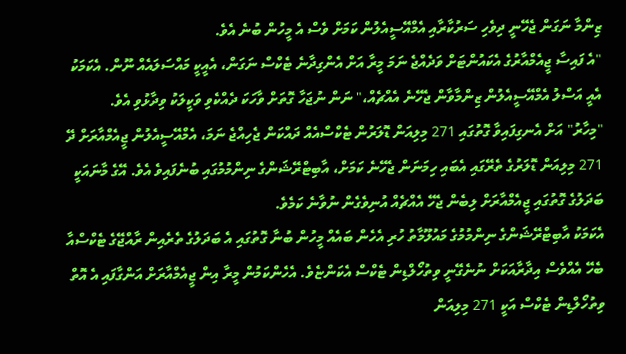ޒިންމާ ނަގަން ޖެހޭނީ ދިވެހި ސަރުކާރާއި އެމްއޭސީއެލުން ކަމަށް ވެސް އެ މީހުން ބުނެ އެވެ.
"އެ ފައިސާ ޖީއެމްއާރުގެ އެކައުންޓަށް ވަދެއްޖެ ނަމަ މީރާ އަށް އެންގިދާނެ ޓެކްސް ނަގަން، އެއީކީ މައްސަލައެއް ނޫން. އެކަމަކު އެއީ އަސްލު އެމްއޭސީއެލުން ޒިންމާވާން ޖެހޭނެ އެއްޗެއް،" ނަން ނުޖަހާ ގޮތަށް ވާހަކަ ދެއްކެވި ވަކީލަކު ވިދާޅުވި އެވެ.
"މިހާރު" އަށް އެނގިފައިވާ ގޮތުގައި 271 މިލިއަން ޑޮލަރުން ޓެކްސްއެއް ދައްކަން ޖެހިއްޖެ ނަމަ، އެމްއޭސީއެލުން ޖީއެމްއާރަށް ދޭ 271 މިލިއަން ޑޮލަރުގެ ތެރޭގައި އެބައި ހިމަނަން ޖެހޭނެ ކަމަށް، އާބިޓްރޭޝަންގެ ނިންމުމުގައި ބުނެފައިވެ އެވެ. އޭގެ މާނައަކީ ބަދަލުގެ ގޮތުގައި ޖީއެމްއާރަށް ލިބެން ޖެހޭ އެއްޗެއް އުނިވެގެން ނުވާނެ ކަމެވެ.
އެކަމަކު އާބިޓްރޭޝަންގެ ނިންމުމުގެ މައުލޫމާތު ހުރި އެހެން ބައެއް މީހުން ބުނާ ގޮތުގައި އެ ބަދަލުގެ ތެރެއިން ރާއްޖޭގެ ޓެކްސްއާ ބެހޭ އެއްވެސް އިދާރާއަކަށް ނުނެގޭނީ ވިތުހޯލްޑިން ޓެކްސް އެކަންޏެވެ. އެހެންކަމުން މީރާ އިން ޖީއެމްއާރަށް އަންގާފައި އެ އޮތް ވިތުހޯލްޑިން ޓެކްސް އަކީ 271 މިލިއަން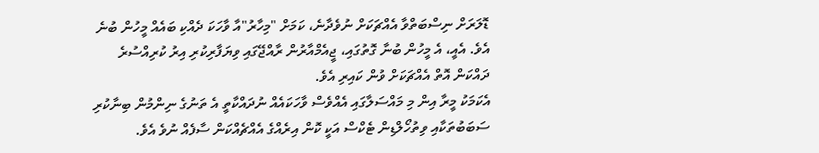ޑޮލަރަށް ނިސްބަތްވާ އެއްޗަކަށް ނުވެދާނެ، ކަމަށް "މިހާރު"އާ ވާހަކަ ދެއްކި ބައެއް މީހުން ބުނެ އެވެ. އެއީ، އެ މީހުން ބުނާ ގޮތުގައި، ޖީއެމްއާރުން ރާއްޖޭގައި ވިޔަފާރިކުރި އިރު ކުރިއްސުރެ ދައްކަން އޮތް އެއްޗަކަށް ވުން ކައިރި އެވެ.
އެކަމަކު މީރާ އިން މި މައްސަލާގައި އެއްވެސް ވާހަކައެއް ނުދައްކާތީ އެ ތަނުގެ ނިންމުން ބިނާކުރި ސަބަބުތަކާއި ވިތުހޯލްޑިން ޓެކްސް އަކީ ކޮން އިރެއްގެ އެއްޗެއްކަން ސާފެއް ނުވެ އެވެ.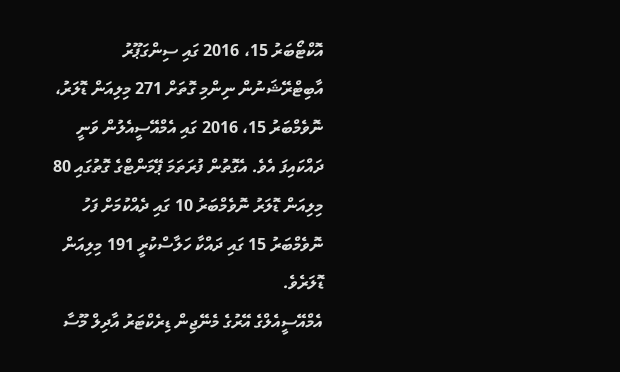އޮކްޓޯބަރު 15، 2016 ގައި ސިންގަޕޫރު އާބިޓްރޭޝަނުން ނިންމި ގޮތަށް 271 މިލިއަން ޑޮލަރު، ނޮވެމްބަރު 15، 2016 ގައި އެމްއޭސީއެލުން ވަނީ ދައްކައިފަ އެވެ. އެގޮތުން ފުރަތަމަ ޕޭމަންޓްގެ ގޮތުގައި 80 މިލިއަން ޑޮލަރު ނޮވެމްބަރު 10 ގައި ދެއްކުމަށް ފަހު ނޮވެމްބަރު 15 ގައި ދައްކާ ހަލާސްކުރީ 191 މިލިއަން ޑޮލަރެވެ.
އެމްއޭސީއެލްގެ އޭރުގެ މެނޭޖިން ޑިރެކްޓަރު އާދިލް މޫސާ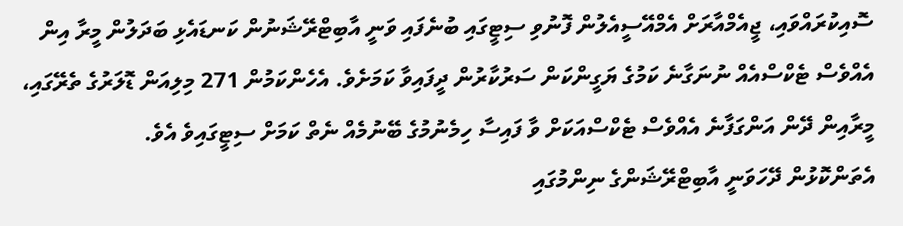ސޮއިކުރައްވައި، ޖީއެމްއާރަށް އެމްއޭސީއެލުން ފޮނުވި ސިޓީގައި ބުނެފައި ވަނީ އާބިޓްރޭޝަނުން ކަނޑައެޅި ބަދަލުން މީރާ އިން އެއްވެސް ޓެކްސްއެއް ނުނަގާނެ ކަމުގެ ޔަގީންކަން ސަރުކާރުން ދީފައިވާ ކަމަށެވެ. އެހެންކަމުން 271 މިލިއަން ޑޮލަރުގެ ތެރޭގައި، މީރާއިން ދޭން އަންގަފާނެ އެއްވެސް ޓެކްސްއަކަށް ވާ ފައިސާ ހިމެނުމުގެ ބޭނުމެއް ނެތް ކަމަށް ސިޓީގައިވެ އެވެ.
އެތަންކޮޅުން ދޭހަވަނީ އާބިޓްރޭޝަންގެ ނިންމުގައި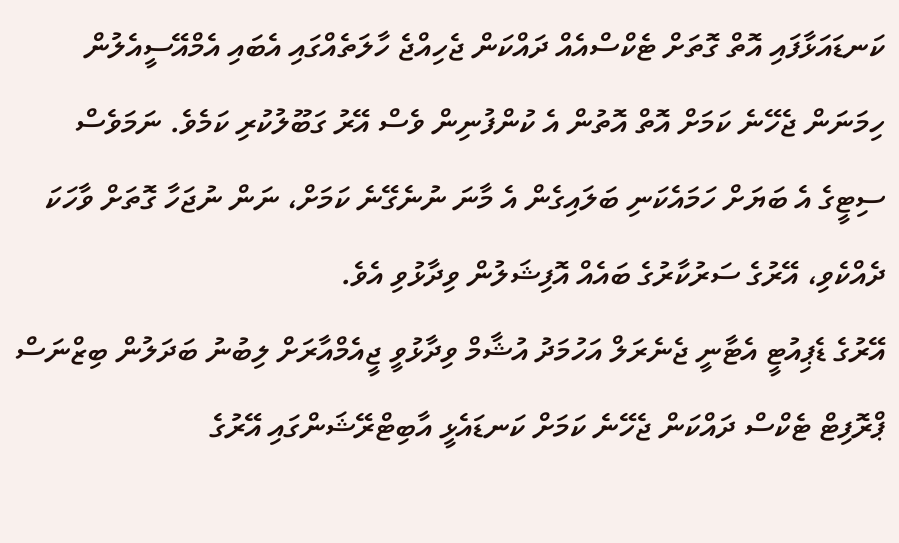ކަނޑައަޅާފައި އޮތް ގޮތަށް ޓެކްސްއެއް ދައްކަން ޖެހިއްޖެ ހާލަތެއްގައި އެބައި އެމްއޭސީއެލުން ހިމަނަން ޖެހޭނެ ކަމަށް އޮތް އޮތުން އެ ކުންފުނިން ވެސް އޭރު ގަބޫލުކުރި ކަމެވެ. ނަމަވެސް ސިޓީގެ އެ ބަޔަށް ހަމައެކަނި ބަލައިގެން އެ މާނަ ނުނެގޭނެ ކަމަށް، ނަން ނުޖަހާ ގޮތަށް ވާހަކަ ދެއްކެވި، އޭރުގެ ސަރުކާރުގެ ބައެއް އޮފިޝަލުން ވިދާޅުވި އެވެ.
އޭރުގެ ޑެޕިއުޓީ އެޓާނީ ޖެނެރަލް އަހުމަދު އުޝާމް ވިދާޅުވީ ޖީއެމްއާރަށް ލިބުނު ބަދަލުން ބިޒްނަސް ޕްރޮފިޓް ޓެކްސް ދައްކަން ޖެހޭނެ ކަމަށް ކަނޑައެޅީ އާބިޓްރޭޝަންގައި އޭރުގެ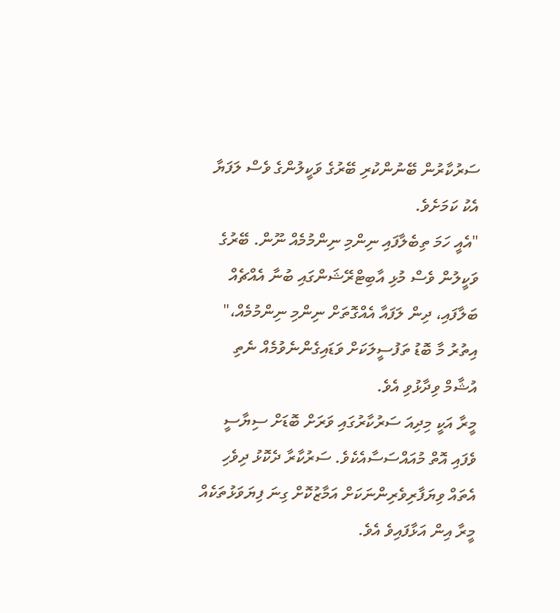ސަރުކާރުން ބޭނުންކުރި ބޭރުގެ ވަކީލުންގެ ވެސް ލަފަޔާ އެކު ކަމަށެވެ.
"އެއީ ހަމަ ތިބެލާފައި ނިންމި ނިންމުމެއް ނޫން. ބޭރުގެ ވަކީލުން ވެސް މުޅި އާބިޓްރޭޝަންގައި ބުނާ އެއްޗެއް ބަލާފައި، ދިން ލަފައާ އެއްގޮތަށް ނިންމި ނިންމުމެއް،" އިތުރު މާ ބޮޑު ތަފުސީލަކަށް ވަޑައިގެންނެވުމެއް ނެތި އުޝާމް ވިދާޅުވި އެވެ.
މީރާ އަކީ މިދިއަ ސަރުކާރުގައި ވަރަށް ބޮޑަށް ސިޔާސީ ވެފައި އޮތް މުއައްސަސާއެކެވެ. ސަރުކާރާ ދެކޮޅު ދިވެހި އެތައް ވިޔަފާރިވެރިންނަކަށް އަމާޒުކޮށް ގިނަ ފިޔަވަޅުތަކެއް މީރާ އިން އަޅާފައިވެ އެވެ.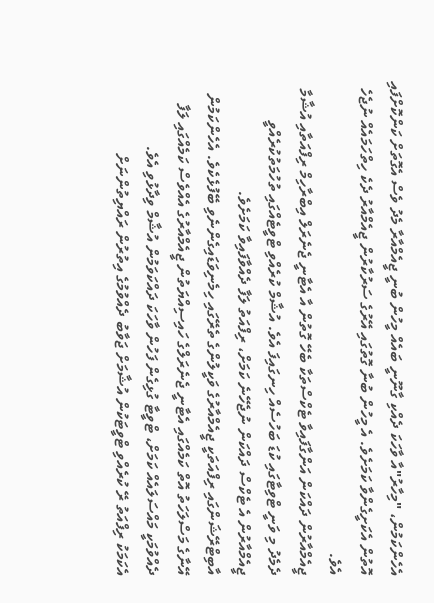އެހެންކަމުން، "މިހާރު"އާ ވާހަކަ ދެއްކި ގާނޫނީ ބައެއް މީހުން ބުނީ ޖީއެމްއާރާ މެދު ވެސް އެގޮތަށް ކަންކޮށްފައި އޮތުން އެކަށީގެންވާ ކަމަށެވެ. އެ މީހުން ބުނާ ގޮތުގައި އޭރުގެ ސަރުކާރުން ޖީއެމްއާރު ދެކެ ހިތްހަމައެއް ނުޖެހެ އެވެ.
ޖީއެމްއާރުން ދައްކަން އަންގާފައިވާ ޓެކްސްތަކާ ބެހޭ ގޮތުން އާ އެޓާނީ ޖެނެރަލް އިބްރާހިމް ރިފްއަތާއި އުޝާމާ ދެމެދު މި ވަނީ ޓްވިޓާގައި ކުޑަ ބަހުސެއް ހިނގައިފަ އެވެ. އުޝާމް ކުރެއްވި ޓްވީޓެއްގައި ތުހުމަތުކުރެއްވީ ޖީއެމްއާރުން އެ ޓެކްސް ދައްކަން ނުޖެހޭނެ ކަމަށް، ރިފްއަތު ލަފާ ދެއްވާފައިވާ ކަމަށެވެ.
އާބިޓްރޭޝަންގައި ރިފްއަތަކީ ޖީއެމްއާރުގެ ވަކީލުންގެ ތެރޭގައި ހިމެނިވަޑައިގެންނެވި ބޭފުޅެކެވެ. އެހެންކަމުން އޭނާގެ މަސްލަހަތު އޮތް ކަމެއްގައި އެޓާނީ ޖެނެރަލްގެ ހައިސިއްޔަތުން ޖީއެމްއާރުގެ އެއްވެސް ކަމެއްގައި ލަފާ ދެއްވުމަކީ މައްސަލައެއް ކަމަށް، ޓްވީޓާ ގުޅިގެން ފަހުން ވާހަކަ ދައްކަވަމުން އުޝާމް ވިދާޅުވި އެވެ.
އެކަމަކު ރިފްއަތު ރޭ ކުރެއްވި ޓްވީޓަކުން އުޝާމަށް ޖަވާބު ދެއްވުމުގެ އިތުރުން ރައްޔިތުންނަށް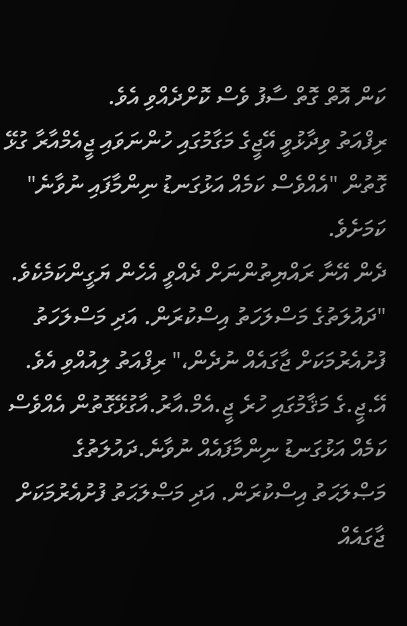ކަން އޮތް ގޮތް ސާފު ވެސް ކޮށްދެއްވި އެވެ.
ރިފްއަތު ވިދާޅުވީ އޭޖީގެ މަގާމުގައި ހުންނަވައި ޖީއެމްއާރާ ގުޅޭ ގޮތުން "އެއްވެސް ކަމެއް އަޅުގަނޑު ނިންމާފައި ނުވާނެ" ކަމަށެވެ.
ދެން އޭނާ ރައްޔިތުންނަށް ދެއްވީ އެހެން ޔަގީންކަމެކެވެ.
"ދައުލަތުގެ މަސްލަހަތު އިސްކުރަން. އަދި މަސްލަހަތު ފުށުއެރުމަކަށް ޖާގައެއް ނުދެން،" ރިފްއަތު ލިއުއްވި އެވެ.
އޭ.ޖީ.ގެ މަޤާމުގައި ހުރެ ޖީ.އެމް.އާރު.އާގުޅޭގޮތުން އެއްވެސް ކަމެއް އަޅުގަނޑު ނިންމާފައެއް ނުވާނެ.ދައުލަތުގެ މަޞްލަޙަތު އިސްކުރަން. އަދި މަޞްލަޙަތު ފުށުއެރުމަކަށް ޖާގައެއް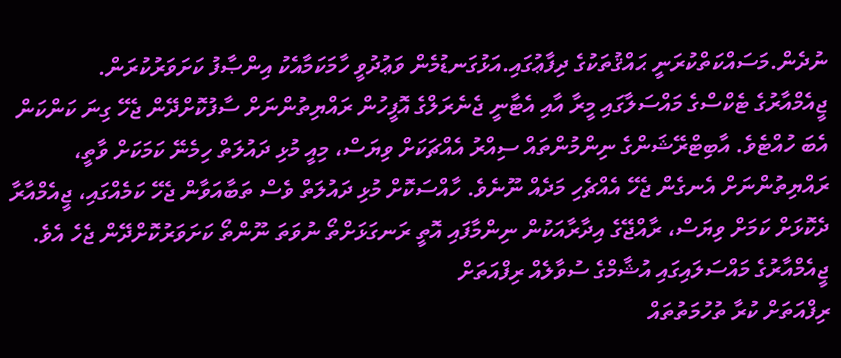ނުދެން.މަސައްކަތްކުރަނީ ޙައްޤުތަކުގެ ދިފާޢުގައި.އަޅުގަނޑުމެން ވަޢުދުވީ ހާމަކަމާއެކު އިންޞާފު ކަށަވަރުކުރަން.
ޖީއެމްއާރުގެ ޓެކްސްގެ މައްސަލާގައި މީރާ އާއި އެޓާނީ ޖެނެރަލްގެ އޮފީހުން ރައްޔިތުންނަށް ސާފުކޮށްދޭން ޖެހޭ ގިނަ ކަންކަން އެބަ ހުއްޓެވެ. އާބިޓްރޭޝަންގެ ނިންމުންތައް ސިއްރު އެއްޗަކަށް ވިޔަސް، މިއީ މުޅި ދައުލަތް ހިމެނޭ ކަމަކަށް ވާތީ، ރައްޔިތުންނަށް އެނގެން ޖެހޭ އެއްޗެހި މަދެއް ނޫނެވެ. ހާއްސަކޮށް މުޅި ދައުލަތް ވެސް ތަބާއަވާން ޖެހޭ ކަމެއްގައި، ޖީއެމްއާރާ ދެކޮޅަށް ކަމަށް ވިޔަސް، ރާއްޖޭގެ އިދާރާއަކުން ނިންމާފައި އޮތީ ރަނގަޅަށްތޯ ނުވަތަ ނޫންތޯ ކަށަވަރުކޮށްދޭން ޖެހެ އެވެ.
ޖީއެމްއާރުގެ މައްސަލައިގައި އުޝާމްގެ ސުވާލެއް ރިފްއަތަށް
ރިފްއަތަށް ކުރާ ތުހުމަތުތައް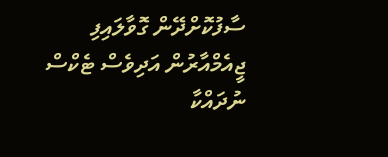ސާފުކޮށްދޭން ގޮވާލައިފި
ޖީއެމްއާރުން އަދިވެސް ޓެކްސް ނުދައްކާ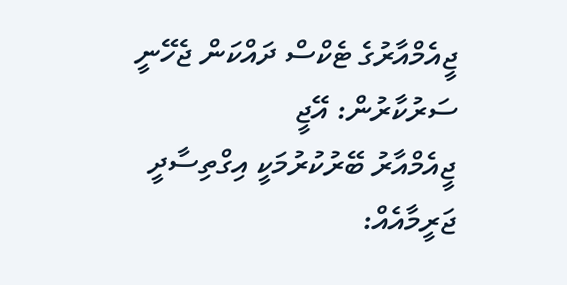ޖީއެމްއާރުގެ ޓެކްސް ދައްކަން ޖެހޭނީ ސަރުކާރުން: އޭޖީ
ޖީއެމްއާރު ބޭރުކުރުމަކީ އިގްތިސާދީ ޖަރީމާއެއް: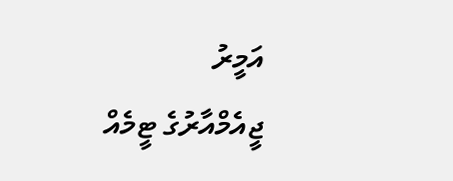އަމީރު
ޖީއެމްއާރުގެ ޓީމެއް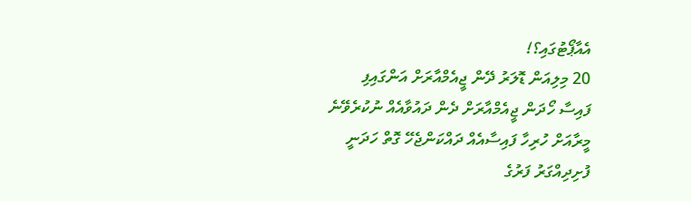އެއާޕޯޓުގައި؟!
20 މިލިއަން ޑޮލަރު ދޭން ޖީއެމްއާރަށް އަންގައިފި
ފައިސާ ހޯދަން ޖީއެމްއާރަށް ދެން ދައުވާއެއް ނުކުރެވޭނެ
މީރާއަށް ހުރިހާ ފައިސާއެއް ދައްކަންޖެހޭ ގޮތް ހަދަނީ
ފުށިދިއްގަރު ފަރުގެ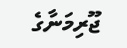ޖޫރިމަނާގެ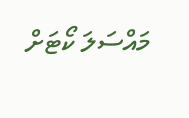މައްސަލަ ކޯޓަށް